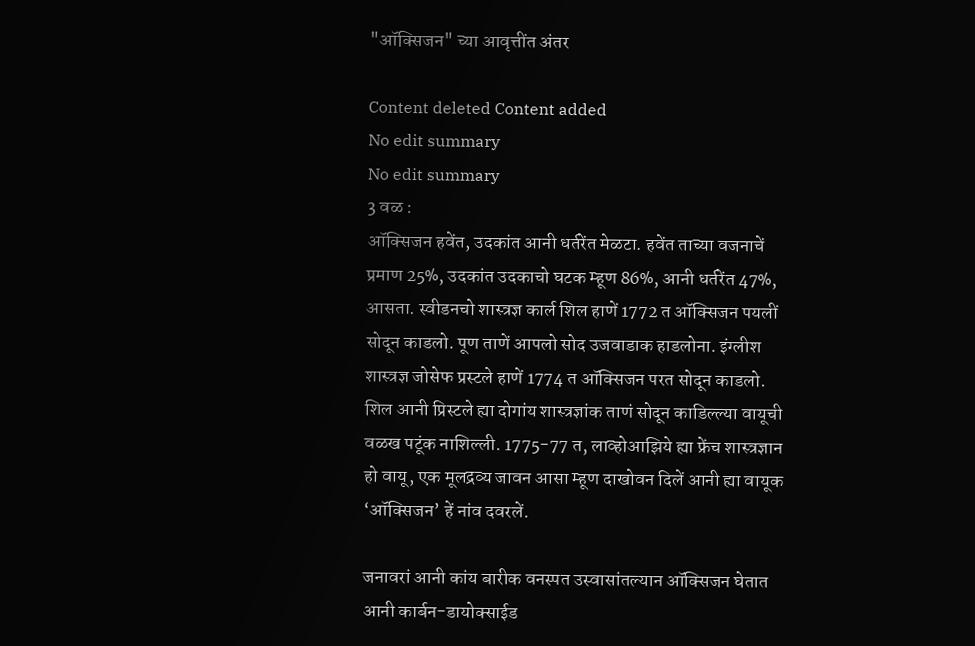"ऑक्सिजन" च्या आवृत्तींत अंतर

Content deleted Content added
No edit summary
No edit summary
3 वळ :
ऑक्सिजन हवेंत, उदकांत आनी धर्तरेंत मेळटा. हवेंत ताच्या वजनाचें प्रमाण 25%, उदकांत उदकाचो घटक म्हूण 86%, आनी धर्तरेंत 47%, आसता. स्वीडनचो शास्त्रज्ञ कार्ल शिल हाणें 1772 त ऑक्सिजन पयलीं सोदून काडलो. पूण ताणें आपलो सोद उजवाडाक हाडलोना. इंग्लीश शास्त्रज्ञ जोसेफ प्रस्टले हाणें 1774 त ऑक्सिजन परत सोदून काडलो. शिल आनी प्रिस्टले ह्या दोगांय शास्त्रज्ञांक ताणं सोदून काडिल्ल्या वायूची वळख पटूंक नाशिल्ली. 1775-77 त, लाव्होआझिये ह्या फ्रेंच शास्त्रज्ञान हो वायू, एक मूलद्रव्य जावन आसा म्हूण दाखोवन दिलें आनी ह्या वायूक ‘ऑक्सिजन’ हें नांव दवरलें.

जनावरां आनी कांय बारीक वनस्पत उस्वासांतल्यान ऑक्सिजन घेतात आनी कार्बन-डायोक्साईड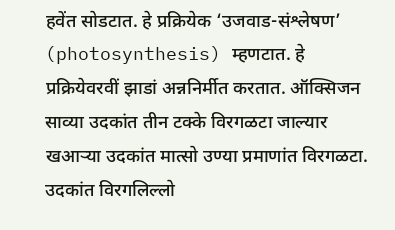हवेंत सोडटात. हे प्रक्रियेक ‘उजवाड-संश्लेषण’ (photosynthesis) म्हणटात. हे प्रक्रियेवरवीं झाडां अन्ननिर्मीत करतात. ऑक्सिजन साव्या उदकांत तीन टक्के विरगळटा जाल्यार खआऱ्या उदकांत मात्सो उण्या प्रमाणांत विरगळटा. उदकांत विरगलिल्लो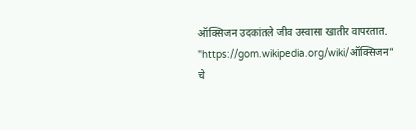ऑक्सिजन उदकांतले जीव उस्वासा खातीर वापरतात.
"https://gom.wikipedia.org/wiki/ऑक्सिजन" चे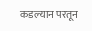कडल्यान परतून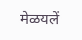मेळयलें